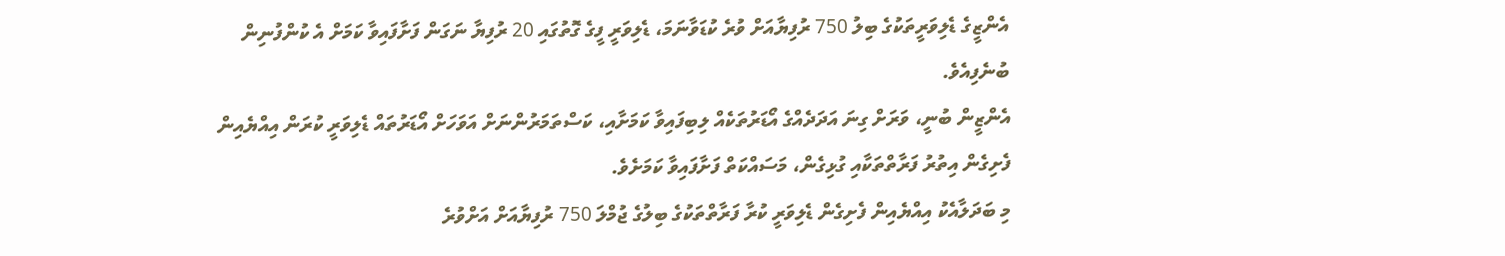އެންޒީގެ ޑެލިވަރީތަކުގެ ބިލު 750 ރުފިޔާއަށް ވުރެ ކުޑަވާނަމަ، ޑެލިވަރީ ފީގެ ގޮތުގައި 20 ރުފިޔާ ނަގަން ފަށާފައިވާ ކަމަށް އެ ކުންފުނިން ބުނެފިއެވެ.
އެންޒީން ބުނީ، ވަރަށް ގިނަ އަދަދެއްގެ އޯޑަރުތަކެއް ލިބިފައިވާ ކަމަށާއި، ކަސްތަމަރުންނަށް އަވަހަށް އޯޑަރުތައް ޑެލިވަރީ ކުރަން އިއްޔެއިން ފެށިގެން އިތުރު ފަރާތްތަކާއި ގުޅިގެން، މަސައްކަތް ފަށާފައިވާ ކަމަށެވެ.
މި ބަދަލާއެކު އިއްޔެއިން ފެށިގެން ޑެލިވަރީ ކުރާ ފަރާތްތަކުގެ ބިލުގެ ޖުމްލަ 750 ރުފިޔާއަށް އަށްވުރެ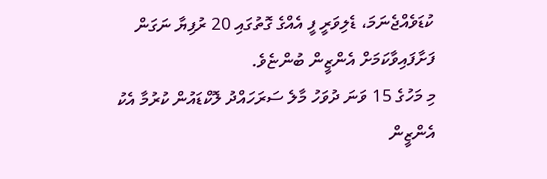ކުޑަވެއްޖެނަމަ، ޑެލިވަރީ ފީ އެއްގެ ގޮތުގައި 20 ރުފިޔާ ނަގަން ފަށާފައިވާކަމަށް އެންޒީން ބުންޏެވެ.
މި މަހުގެ 15 ވަނަ ދުވަހު މާލެ ސަރަހައްދު ލޮކްޑައުން ކުރުމާ އެކު އެންޒީން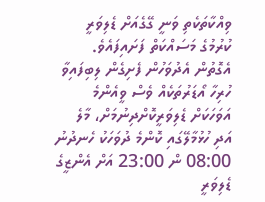ވިއްކާތަކެތި ވަނީ ގޭގެއަށް ޑެލިވަރީ ކުރުމުގެ މަސައްކަތް ފަށައިފައެވެ.
އެގޮތުން އެދުވަހުން ފެށިގެން ލިބިފައިވާ ހުރިހާ އޯޑަރުތަކެއް ވެސް ވީއެންމެ އަވަހަކަށް ޑެލިވަރީކޮށްދިނުމަށް، މާލެ އަދި ހުޅުމާލޭގައި ކޮންމެ ދުވަހަކު ހެނދުނު 08:00 ން 23:00 އަށް އެންޒީގެ ޑެލިވަރީ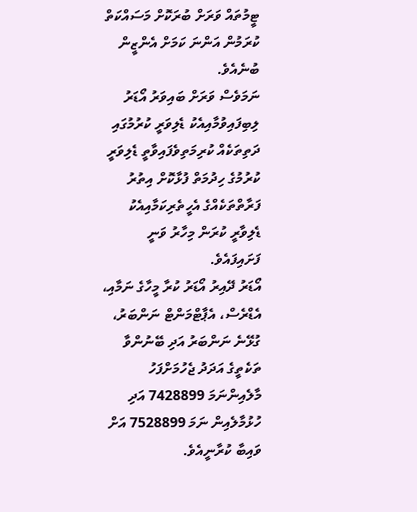ޓީމުތައް ވަރަށް ބުރަކޮށް މަސައްކަތް ކުރަމުން އަންނަ ކަމަށް އެންޒީން ބުނެއެވެ.
ނަމަވެސް ވަރަށް ބައިވަރު އޯޑަރު ލިބިފައިވުމާއިއެކު ޑެލިވަރީ ކުރުމުގައި ދަތިތަކެއް ކުރިމަތިވެފައިވާތީ ޑެލިވަރީ ކުރުމުގެ ހިދުމަތް ފުޅާކޮށް އިތުރު ފަރާތްތަކެއްގެ އެހީތެރިކަމާއިއެކު ޑެލިވާރީ ކުރަން މިހާރު ވަނީ ފަށައިފައެވެ.
އޯޑަރު ދޭއިރު އޯޑަރު ކުރާ މީހާގެ ނަމާއި، އެޑްރެސް، އެޕާޓްމަންޓް ނަންބަރު، ގުޅޭނެ ނަންބަރު އަދި ބޭނުންވާ ތަކެތީގެ އަދަދު ޖެހުމަށްފަހު މާލެއިންނަމަ 7428899 އަދި ހުޅުމާލެއިން ނަމަ 7528899 އަށް ވައިބާ ކުރާނީއެވެ.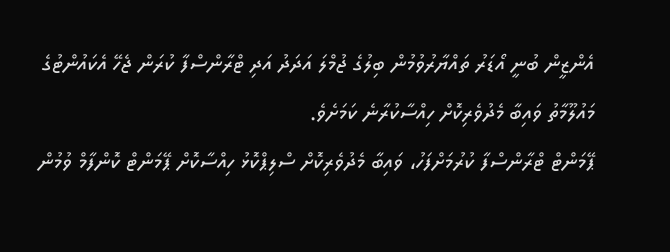އެންޒީން ބުނީ އޯޑަރު ތައްޔާރުވުމުން ބިލުގެ ޖުމްލަ އަދަދު އަދި ޓްރާންސްފާ ކުރަން ޖެހޭ އެކައުންޓުގެ މައުލޫމާތު ވައިބާ މެދުވެރިކޮށް ހިއްސާކުރާނެ ކަމަށެވެ.
ޕޭމަންޓް ޓްރާންސްފާ ކުރުމަށްފަހު، ވައިބާ މެދުވެރިކޮށް ސްލިޕްކޮޅު ހިއްސާކޮށް ޕޭމަންޓް ކޮންފާމް ވުމުން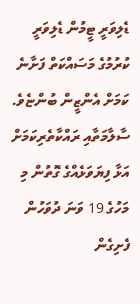ޑެލިވަރީ ޓީމުން ޑެލިވަރީ ކުރުމުގެ މަސައްކަތް ފަށާނެ ކަމަށް އެންޒީން ބުންޏެވެ.
ސާލާމަތާއި ރައްކާތެރިކަމަށް އަޅާ ފިޔަވަޅެއްގެ ގޮތުން މި މަހުގެ 19 ވަނަ ދުވަހުން ފެށިގެން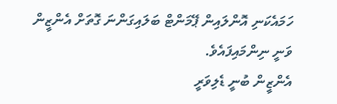ހަމައެކަނި އޮންލައިން ޕޭމަންޓް ބަލައިގަންނަ ގޮތަށް އެންޒީން ވަނީ ނިންމައިފައެވެ.
އެންޒީން ބުނީ ޑެލިވަރީ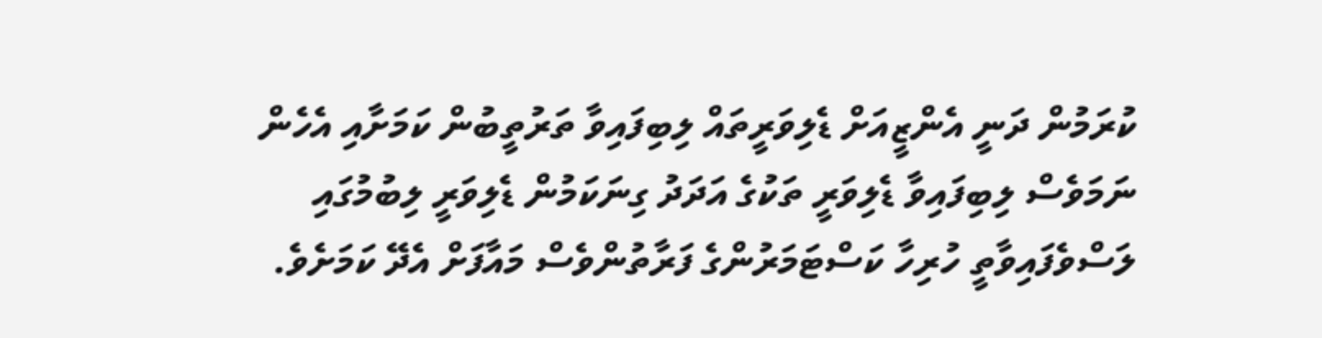ކުރަމުން ދަނީ އެންޒީއަށް ޑެލިވަރީތައް ލިބިފައިވާ ތަރުތީބުން ކަމަށާއި އެހެން ނަމަވެސް ލިބިފައިވާ ޑެލިވަރީ ތަކުގެ އަދަދު ގިނަކަމުން ޑެލިވަރީ ލިބުމުގައި ލަސްވެފައިވާތީ ހުރިހާ ކަސްޓަމަރުންގެ ފަރާތުންވެސް މައާފަށް އެދޭ ކަމަށެވެ.